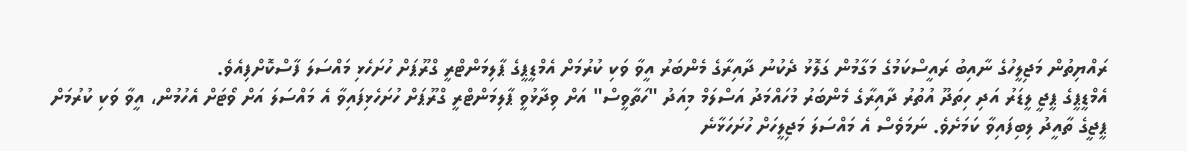ރައްޔިތުން މަޖިލީހުގެ ނާއިބު ރައީސްކަމުގެ މަގާމުން ގަލޮޅު ދެކުނު ދާއިރާގެ މެންބަރު އީވާ ވަކި ކުރުމަށް އެމްޑީޕީގެ ޕާލިމަންޓްރީ ގްރޫޕަށް ހުށަހެޅި މައްސަލަ ފާސްކޮށްފިއެވެ.
އެމްޑީޕީގެ ޕީޖީ ލީޑަރު އަދި ހިތަދޫ އުތުރު ދާއިރާގެ މެންބަރު މުހައްމަދު އަސްލަމް މިއަދު "ހަތާވީސް" އަށް ވިދާޅުވީ ޕާލިމަންޓްރީ ގްރޫޕަށް ހުށަހެޅިފައިވާ އެ މައްސަލަ އަށް ވޯޓަށް އެހުމުން، އީވާ ވަކި ކުރުމަށް ޕީޖީގެ ތާއީދު ލިބިފައިވާ ކަމަށެވެ. ނަމަވެސް އެ މައްސަލަ މަޖިލީހަށް ހުށަހަޅާނެ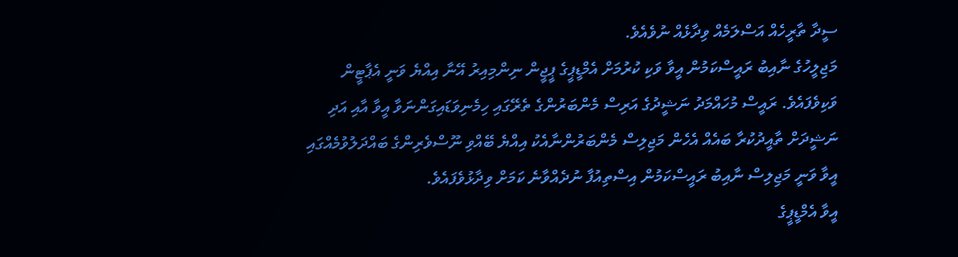ސީދާ ތާރީހެއް އަސްލަމެއް ވިދާޅެއް ނުވެއެވެ.
މަޖިލީހުގެ ނާއިބު ރައީސްކަމުން އީވާ ވަކި ކުރުމަށް އެމްޑީޕީގެ ޕީޖީން ނިންމިއިރު އޭނާ އިއްޔެ ވަނީ އެޕާޓީން ވަކިވެފައެވެ. ރައީސް މުހައްމަދު ނަޝީދުގެ އަރިސް މެންބަރުންގެ ތެރޭގައި ހިމެނިވަޑައިގަންނަވާ އީވާ އާއި އަދި ނަޝީދަށް ތާއީދުކުރާ ބައެއް އެހެން މަޖިލިސް މެންބަރުންނާއެކު އިއްޔެ ބޭއްވި ނޫސްވެރިންގެ ބައްދަލުވުމެއްގައި އީވާ ވަނީ މަޖިލިސް ނާއިބު ރައީސްކަމުން އިސްތިއުފާ ނުދެއްވާނެ ކަމަށް ވިދާޅުވެފައެވެ.
އީވާ އެމްޑީޕީގެ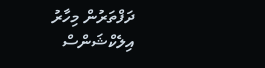ދަފްތަރުން މިހާރު އިލެކްޝަންސް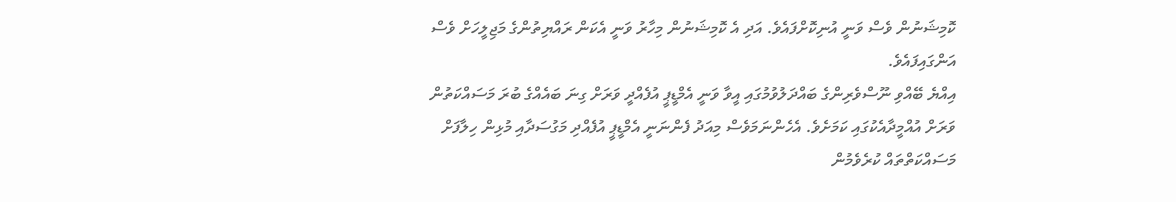ކޮމިޝަނުން ވެސް ވަނީ އުނިކޮށްފައެވެ. އަދި އެ ކޮމިޝަނުން މިހާރު ވަނީ އެކަން ރައްޔިތުންގެ މަޖިލީހަށް ވެސް އަންގައިފައެވެ.
އިއްޔެ ބޭއްވި ނޫސްވެރިންގެ ބައްދަލުވުމުގައި އީވާ ވަނީ އެމްޑީޕީ އުފެއްދީ ވަރަށް ގިނަ ބައެއްގެ ބުރަ މަސައްކަތުން ވަރަށް އުއްމީދާއެކުގައި ކަމަށެވެ. އެހެންނަމަވެސް މިއަދު ފެންނަނީ އެމްޑީޕީ އުފެއްދި މަގުސަދާއި މުޅިން ހިލާފަށް މަސައްކަތްތައް ކުރެވެމުން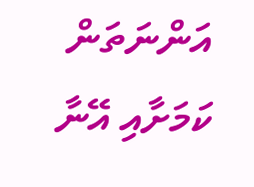އަންނަތަން ކަމަށާއި އޭނާ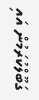ގަބޫލްކުރަމުން އައި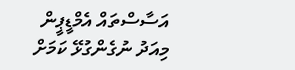އަސާސްތައް އެމްޑީޕީން މިއަދު ނުގެންގުޅޭ ކަމަށް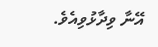އޭނާ ވިދާޅުވިއެވެ.